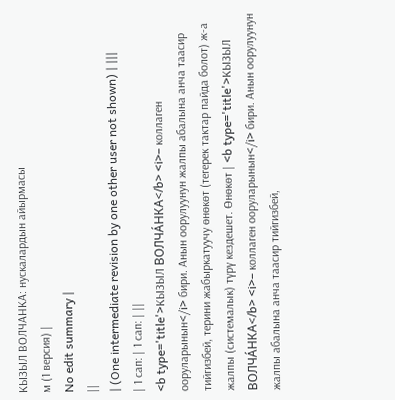КЫЗЫЛ ВОЛЧАНКА: нускалардын айырмасы
м (1 версия) |
No edit summary |
||
| (One intermediate revision by one other user not shown) | |||
| 1 сап: | 1 сап: | ||
<b type='title'>КЫЗЫЛ ВОЛЧА́НКА</b> <i>– коллаген ооруларынын</i> бири. Анын оорулуунун жалпы абалына анча таасир тийгизбей, терини жабыркатуучу өнөкөт (тегерек тактар пайда болот) ж-а жалпы (системалык) түрү кездешет. Өнөкөт | <b type='title'>КЫЗЫЛ ВОЛЧА́НКА</b> <i>– коллаген ооруларынын</i> бири. Анын оорулуунун жалпы абалына анча таасир тийгизбей,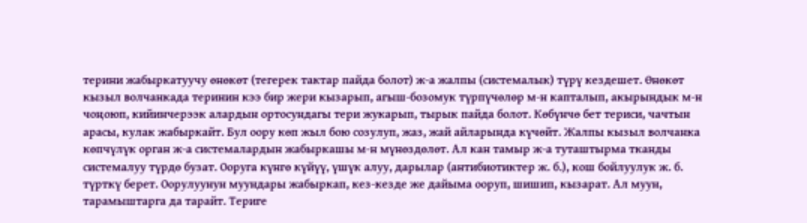терини жабыркатуучу өнөкөт (тегерек тактар пайда болот) ж-а жалпы (системалык) түрү кездешет. Өнөкөт кызыл волчанкада теринин кээ бир жери кызарып, агыш-бозомук түрпүчөлөр м-н капталып, акырындык м-н чоңоюп, кийинчерээк алардын ортосундагы тери жукарып, тырык пайда болот. Көбүнчө бет териси, чачтын арасы, кулак жабыркайт. Бул оору көп жыл бою созулуп, жаз, жай айларында күчөйт. Жалпы кызыл волчанка көпчүлүк орган ж-а системалардын жабыркашы м-н мүнөздөлөт. Ал кан тамыр ж-а туташтырма тканды системалуу түрдө бузат. Ооруга күнгө күйүү, үшүк алуу, дарылар (антибиотиктер ж. б.), кош бойлуулук ж. б. түрткү берет. Оорулуунун муундары жабыркап, кез-кезде же дайыма ооруп, шишип, кызарат. Ал муун, тарамыштарга да тарайт. Териге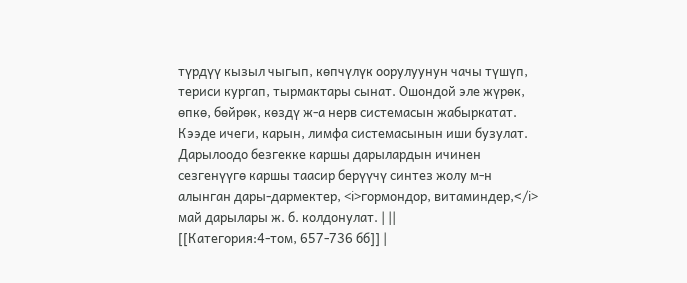түрдүү кызыл чыгып, көпчүлүк оорулуунун чачы түшүп, териси кургап, тырмактары сынат. Ошондой эле жүрөк, өпкө, бөйрөк, көздү ж-а нерв системасын жабыркатат. Кээде ичеги, карын, лимфа системасынын иши бузулат. Дарылоодо безгекке каршы дарылардын ичинен сезгенүүгө каршы таасир берүүчү синтез жолу м-н алынган дары-дармектер, <i>гормондор, витаминдер,</i> май дарылары ж. б. колдонулат. | ||
[[Категория:4-том, 657-736 бб]] |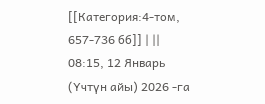[[Категория:4-том, 657-736 бб]] | ||
08:15, 12 Январь (Үчтүн айы) 2026 -га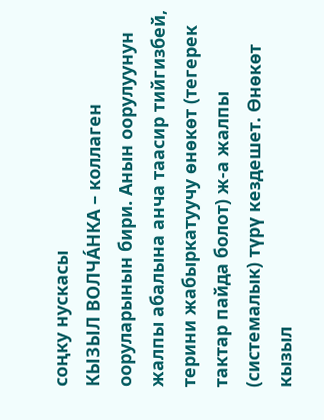соңку нускасы
КЫЗЫЛ ВОЛЧА́НКА – коллаген ооруларынын бири. Анын оорулуунун жалпы абалына анча таасир тийгизбей, терини жабыркатуучу өнөкөт (тегерек тактар пайда болот) ж-а жалпы (системалык) түрү кездешет. Өнөкөт кызыл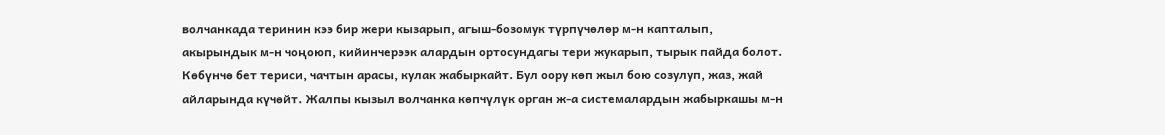волчанкада теринин кээ бир жери кызарып, агыш-бозомук түрпүчөлөр м-н капталып, акырындык м-н чоңоюп, кийинчерээк алардын ортосундагы тери жукарып, тырык пайда болот. Көбүнчө бет териси, чачтын арасы, кулак жабыркайт. Бул оору көп жыл бою созулуп, жаз, жай айларында күчөйт. Жалпы кызыл волчанка көпчүлүк орган ж-а системалардын жабыркашы м-н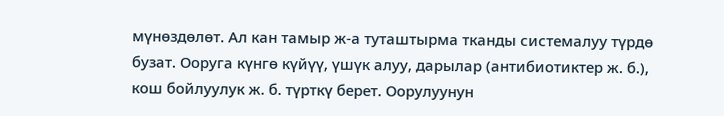мүнөздөлөт. Ал кан тамыр ж-а туташтырма тканды системалуу түрдө бузат. Ооруга күнгө күйүү, үшүк алуу, дарылар (антибиотиктер ж. б.), кош бойлуулук ж. б. түрткү берет. Оорулуунун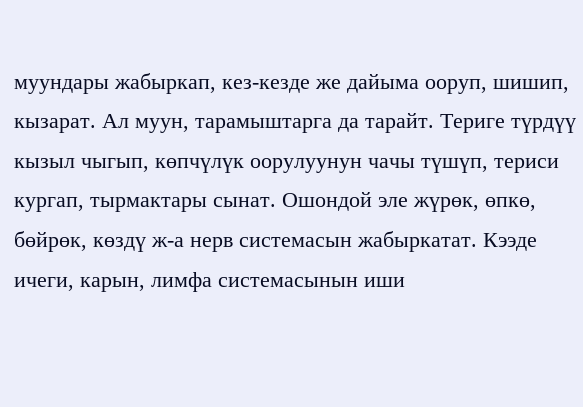муундары жабыркап, кез-кезде же дайыма ооруп, шишип, кызарат. Ал муун, тарамыштарга да тарайт. Териге түрдүү кызыл чыгып, көпчүлүк оорулуунун чачы түшүп, териси кургап, тырмактары сынат. Ошондой эле жүрөк, өпкө, бөйрөк, көздү ж-а нерв системасын жабыркатат. Кээде ичеги, карын, лимфа системасынын иши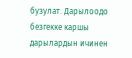бузулат. Дарылоодо безгекке каршы дарылардын ичинен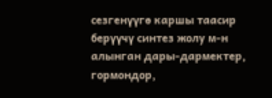сезгенүүгө каршы таасир берүүчү синтез жолу м-н алынган дары-дармектер, гормондор,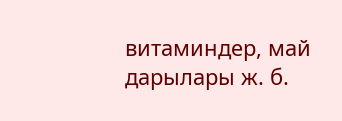витаминдер, май дарылары ж. б.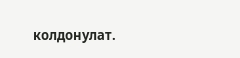колдонулат.